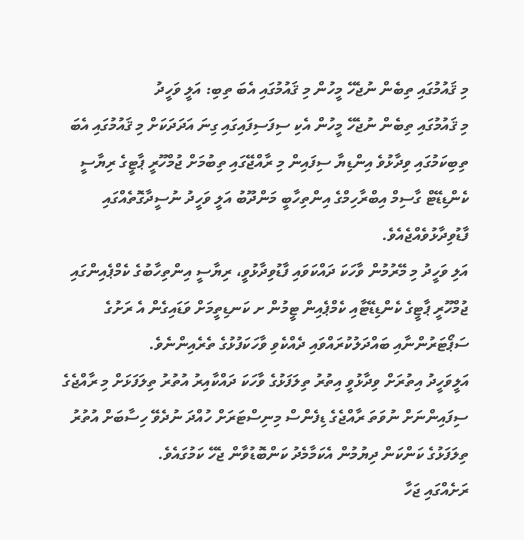މި ޤައުމުގައި ތިބެން ނުޖެހޭ މީހުން މި ޤައުމުގައި އެބަ ތިބި: އަލީ ވަހީދު
މި ޤައުމުގައި ތިބެން ނުޖެހޭ މީހުން އެކި ސިފަސިފައިގައި ގިނަ އަދަދަކަށް މި ޤައުމުގައި އެބަ ތިބިކަމުގައި ވިދާޅުވެ އިންޑިޔާ ސިފައިން މި ރާއްޖޭގައި ތިބުމަށް ޖުމްހޫރީ ޕާޓީގެ ރިޔާސީ ކެންޑިޑޭޓް ގާސިމް އިބްރާހިމްގެ އިންތިހާބީ މަންދޫބު އަލީ ވަހީދު ނުސީދާގޮތެއްގައި ފާޑުވިދާޅުވެއްޖެއެވެ.
އަލި ވަހީދު މި މޭރުމުން ވާހަކަ ދައްކަވައި ފާޑުވިދާޅުވީ، ރިޔާސީ އިންތިހާބުގެ ކެމްޕެއިންގައި ޖުމްހޫރީ ޕާޓީގެ ކެންޑިޑޭޓާއި ކެމްޕެއިން ޓީމުން ށ ކަނޑިތީމަށް ވަޑައިގެން އެ ރަށުގެ ސަޕޯޓަރުންނާއި ބައްދަލުކުރައްވައި ދެއްކެވި ވާހަކަފުޅުގެ ތެރެއިންނެވެ.
އަލީވަހީދު އިތުރަށް ވިދާޅުވީ އިތުރު ތިލަފަޅުގެ ވާހަކަ ދައްކާއިރު އުތުރު ތިލަފަޅަށް މި ރާއްޖެގެ ސިފައިންނަށް ނުވަތަ ރާއްޖެގެ ޑިފެންސް މިނިސްޓަރަށް ހުއްދަ ނުދެވޭ ހިސާބަށް އުތުރު ތިލަފަޅުގެ ކަންކަން ދިޔުމުން އެކަމާމެދު ކަންބޮޑުވާން ޖެހޭ ކަމުގައެވެ.
ރަށެއްގައި ޖަހާ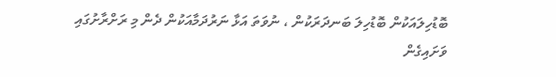ބޮޑުހިލައަކުން ބޮޑުހިލަ ބަނދަރަކުން ، ނުވަތަ އަޅާ ނަރުދަމާއަކުން ދެން މި ރަށްރާށުގައި ވަށައިގެން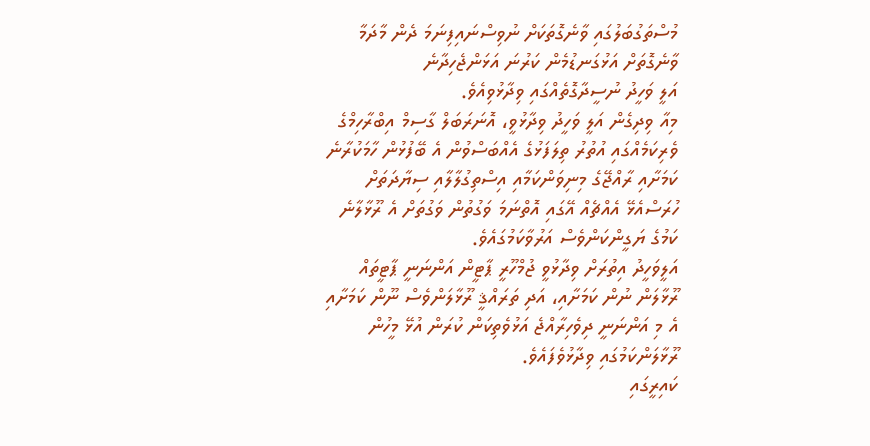މުސްތަގުބަލުގައި ވާނެގޮތަކަށް ނުވިސްނައިފިނަމަ ދެން މާދަމާ ވާނެގޮތަށް އަޅުގަނޑުމެން ކަރުނަ އަޅަންޖެހިދާނެ
އަލީ ވަހީދު ނުސީދާގޮތެއްގައި ވިދާޅުވިއެވެ.
މިއާ ވިދިގެން އަލީ ވަހީދު ވިދާޅުވީ، އޮނަރަބަލް ގާސިމް އިބްރާހިމްގެ ވެރިކަމެއްގައި އުތުރު ތިލަފަޅުގެ އެއްބަސްވުން އެ ބޭފުޅުން ހާމަކުރާނެ ކަމަށާއި ރާއްޖޭގެ މިނިވަންކަމާއި އިސްތިގުލާލާއި ސިޔާދަތަށް ހުރަސްއެޅޭ އެއްޗެއް އޭގައި އޮތްނަމަ ވަގުތުން ވަގުތަށް އެ ރޫޅާލާނެ ކަމުގެ ޔަގީންކަންވެސް އަރުވާކަމުގައެވެ.
އަލީވަހީދު އިތުރަށް ވިދާޅުވީ ޖުމްހޫރީ ޕާޓީން އަންނަނީ ޕާޓީތައް ރޫޅާލަން ނުން ކަމަށާއި، އަދި ތަރައްޤީ ރޫޅާލަންވެސް ނޫން ކަމަށާއި އެ މި އަންނަނީ ދިވެހިރާއްޖެ އަޅުވެތިކަން ކުރަން އުޅޭ މީހުން ރޫޅާލަންކަމުގައި ވިދާޅުވެފައެވެ.
ކައިރީގައި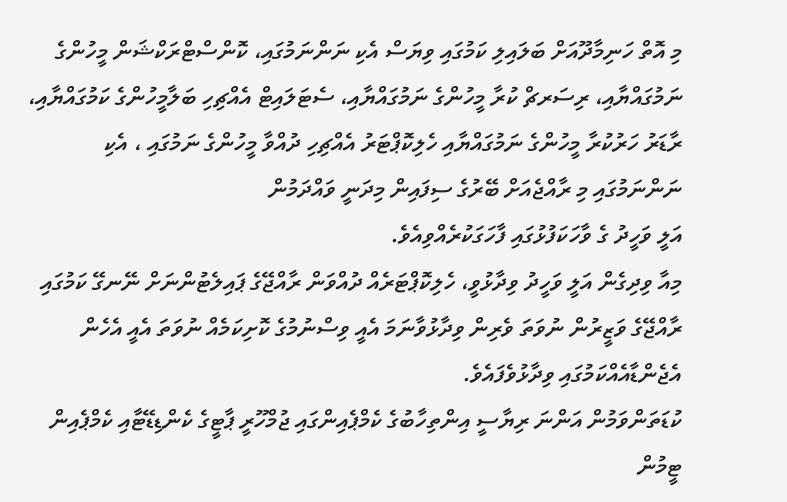މި އޮތް ހަނިމާދޫއަށް ބަލައިލި ކަމުގައި ވިޔަސް އެކި ނަންނަމުގައި، ކޮންސްޓްރަކްޝަން މީހުންގެ ނަމުގައްޔާއި، ރިސަރޗް ކުރާ މީހުންގެ ނަމުގައްޔާއި، ސެޓަލައިޓް އެއްޗިހި ބަލާމީހުންގެ ކަމުގައްޔާއި، ރާޑަރު ހަރުކުރާ މީހުންގެ ނަމުގައްޔާއި ހެލިކޮޕްޓަރު އެއްޗިހި ދުއްވާ މީހުންގެ ނަމުގައި ، އެކި ނަންނަމުގައި މި ރާއްޖެއަށް ބޭރުގެ ސިފައިން މިދަނީ ވައްދަމުން
އަލީ ވަހީދު ގެ ވާހަކަފުޅުގައި ފާހަގަކުރެއްވިއެވެ.
މިއާ ވިދިގެން އަލީ ވަހީދު ވިދާޅުވީ، ހެލިކޮޕްޓަރެއް ދުއްވަން ރާއްޖޭގެ ޕައިލެޓުންނަށް ނޭނގޭ ކަމުގައި ރާއްޖޭގެ ވަޒީރުން ނުވަތަ ވެރިން ވިދާޅުވާނަމަ އެއީ ވިސްނުމުގެ ކޮށިކަމެއް ނުވަތަ އެއީ އެހެން އެޖެންޑާއެއްކަމުގައި ވިދާޅުވެފައެވެ.
ކުޑަތަންވަމުން އަންނަ ރިޔާސީ އިންތިހާބުގެ ކެމްޕެއިންގައި ޖުމްހޫރީ ޕާޓީގެ ކެންޑިޑޭޓާއި ކެމްޕެއިން ޓީމުން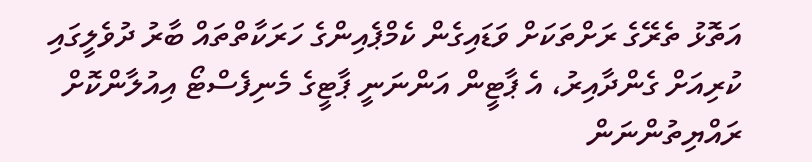އަތޮޅު ތެރޭގެ ރަށްތަކަށް ވަޑައިގެން ކެމްޕެއިންގެ ހަރަކާތްތައް ބާރު ދުވެލީގައި ކުރިއަށް ގެންދާއިރު، އެ ޕާޓީން އަންނަނީ ޕާޓީގެ މެނިފެސްޓޯ އިއުލާންކޮށް ރައްޔިތުންނަން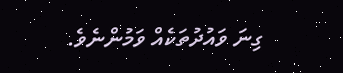ގިނަ ވައުދުތަކެއް ވަމުންނެވެ.